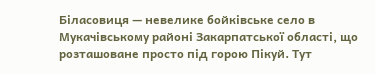Біласовиця — невелике бойківське село в Мукачівському районі Закарпатської області, що розташоване просто під горою Пікуй. Тут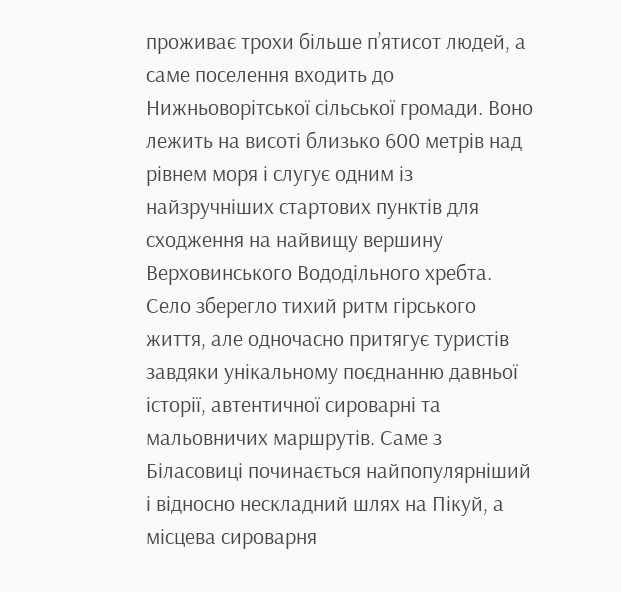проживає трохи більше п’ятисот людей, а саме поселення входить до Нижньоворітської сільської громади. Воно лежить на висоті близько 600 метрів над рівнем моря і слугує одним із найзручніших стартових пунктів для сходження на найвищу вершину Верховинського Вододільного хребта.
Село зберегло тихий ритм гірського життя, але одночасно притягує туристів завдяки унікальному поєднанню давньої історії, автентичної сироварні та мальовничих маршрутів. Саме з Біласовиці починається найпопулярніший і відносно нескладний шлях на Пікуй, а місцева сироварня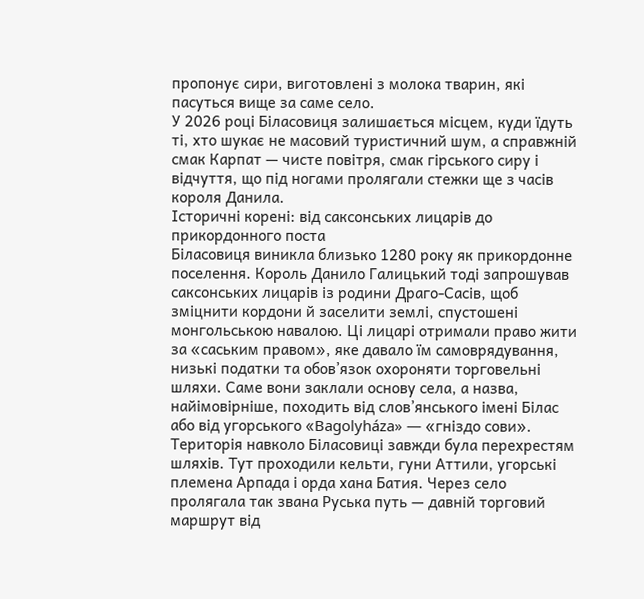пропонує сири, виготовлені з молока тварин, які пасуться вище за саме село.
У 2026 році Біласовиця залишається місцем, куди їдуть ті, хто шукає не масовий туристичний шум, а справжній смак Карпат — чисте повітря, смак гірського сиру і відчуття, що під ногами пролягали стежки ще з часів короля Данила.
Історичні корені: від саксонських лицарів до прикордонного поста
Біласовиця виникла близько 1280 року як прикордонне поселення. Король Данило Галицький тоді запрошував саксонських лицарів із родини Драго-Сасів, щоб зміцнити кордони й заселити землі, спустошені монгольською навалою. Ці лицарі отримали право жити за «саським правом», яке давало їм самоврядування, низькі податки та обов’язок охороняти торговельні шляхи. Саме вони заклали основу села, а назва, найімовірніше, походить від слов’янського імені Білас або від угорського «Bagolyháza» — «гніздо сови».
Територія навколо Біласовиці завжди була перехрестям шляхів. Тут проходили кельти, гуни Аттили, угорські племена Арпада і орда хана Батия. Через село пролягала так звана Руська путь — давній торговий маршрут від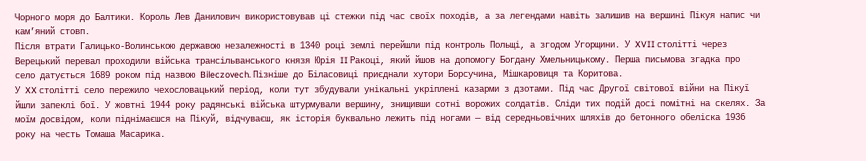Чорного моря до Балтики. Король Лев Данилович використовував ці стежки під час своїх походів, а за легендами навіть залишив на вершині Пікуя напис чи кам’яний стовп.
Після втрати Галицько-Волинською державою незалежності в 1340 році землі перейшли під контроль Польщі, а згодом Угорщини. У XVII столітті через Верецький перевал проходили війська трансільванського князя Юрія II Ракоці, який йшов на допомогу Богдану Хмельницькому. Перша письмова згадка про село датується 1689 роком під назвою Bileczovech. Пізніше до Біласовиці приєднали хутори Борсучина, Мішкаровиця та Коритова.
У XX столітті село пережило чехословацький період, коли тут збудували унікальні укріплені казарми з дзотами. Під час Другої світової війни на Пікуї йшли запеклі бої. У жовтні 1944 року радянські війська штурмували вершину, знищивши сотні ворожих солдатів. Сліди тих подій досі помітні на скелях. За моїм досвідом, коли піднімаєшся на Пікуй, відчуваєш, як історія буквально лежить під ногами — від середньовічних шляхів до бетонного обеліска 1936 року на честь Томаша Масарика.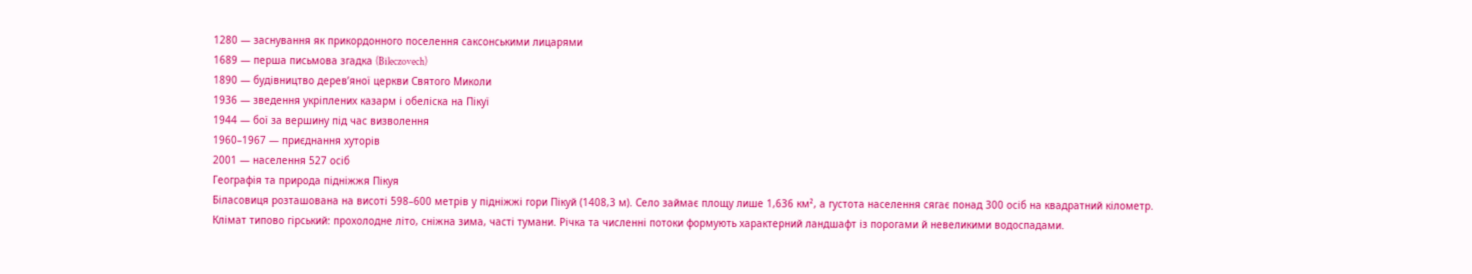1280 — заснування як прикордонного поселення саксонськими лицарями
1689 — перша письмова згадка (Bileczovech)
1890 — будівництво дерев’яної церкви Святого Миколи
1936 — зведення укріплених казарм і обеліска на Пікуї
1944 — бої за вершину під час визволення
1960–1967 — приєднання хуторів
2001 — населення 527 осіб
Географія та природа підніжжя Пікуя
Біласовиця розташована на висоті 598–600 метрів у підніжжі гори Пікуй (1408,3 м). Село займає площу лише 1,636 км², а густота населення сягає понад 300 осіб на квадратний кілометр. Клімат типово гірський: прохолодне літо, сніжна зима, часті тумани. Річка та численні потоки формують характерний ландшафт із порогами й невеликими водоспадами.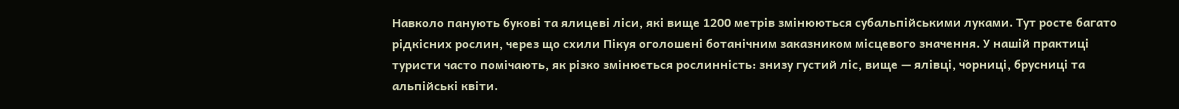Навколо панують букові та ялицеві ліси, які вище 1200 метрів змінюються субальпійськими луками. Тут росте багато рідкісних рослин, через що схили Пікуя оголошені ботанічним заказником місцевого значення. У нашій практиці туристи часто помічають, як різко змінюється рослинність: знизу густий ліс, вище — ялівці, чорниці, брусниці та альпійські квіти.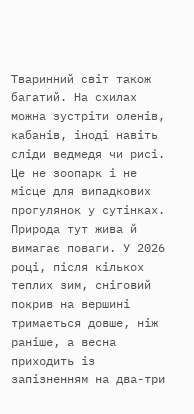Тваринний світ також багатий. На схилах можна зустріти оленів, кабанів, іноді навіть сліди ведмедя чи рисі. Це не зоопарк і не місце для випадкових прогулянок у сутінках. Природа тут жива й вимагає поваги. У 2026 році, після кількох теплих зим, сніговий покрив на вершині тримається довше, ніж раніше, а весна приходить із запізненням на два-три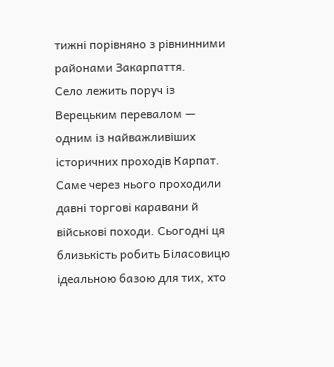тижні порівняно з рівнинними районами Закарпаття.
Село лежить поруч із Верецьким перевалом — одним із найважливіших історичних проходів Карпат. Саме через нього проходили давні торгові каравани й військові походи. Сьогодні ця близькість робить Біласовицю ідеальною базою для тих, хто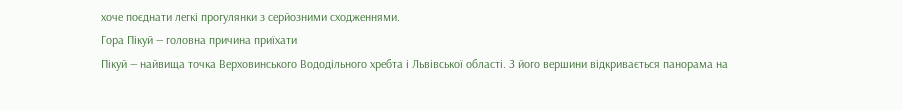хоче поєднати легкі прогулянки з серйозними сходженнями.
Гора Пікуй — головна причина приїхати
Пікуй — найвища точка Верховинського Вододільного хребта і Львівської області. З його вершини відкривається панорама на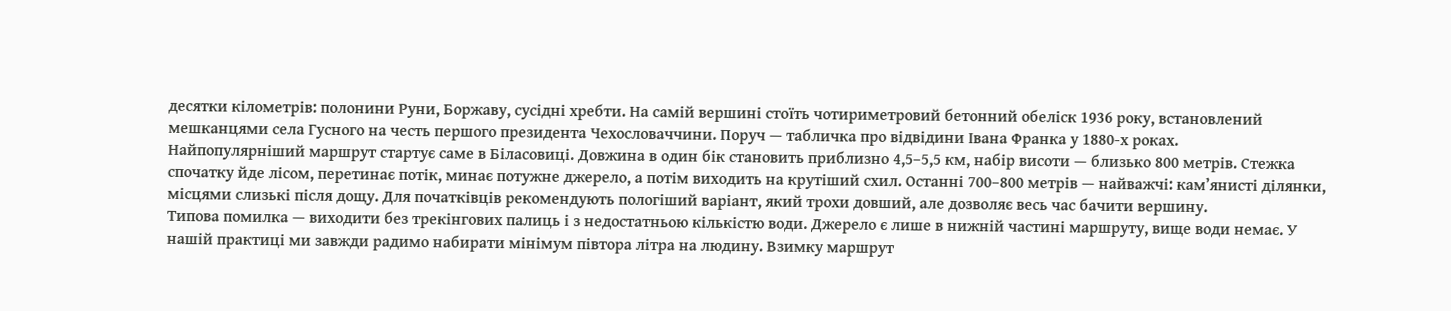десятки кілометрів: полонини Руни, Боржаву, сусідні хребти. На самій вершині стоїть чотириметровий бетонний обеліск 1936 року, встановлений мешканцями села Гусного на честь першого президента Чехословаччини. Поруч — табличка про відвідини Івана Франка у 1880-х роках.
Найпопулярніший маршрут стартує саме в Біласовиці. Довжина в один бік становить приблизно 4,5–5,5 км, набір висоти — близько 800 метрів. Стежка спочатку йде лісом, перетинає потік, минає потужне джерело, а потім виходить на крутіший схил. Останні 700–800 метрів — найважчі: кам’янисті ділянки, місцями слизькі після дощу. Для початківців рекомендують пологіший варіант, який трохи довший, але дозволяє весь час бачити вершину.
Типова помилка — виходити без трекінгових палиць і з недостатньою кількістю води. Джерело є лише в нижній частині маршруту, вище води немає. У нашій практиці ми завжди радимо набирати мінімум півтора літра на людину. Взимку маршрут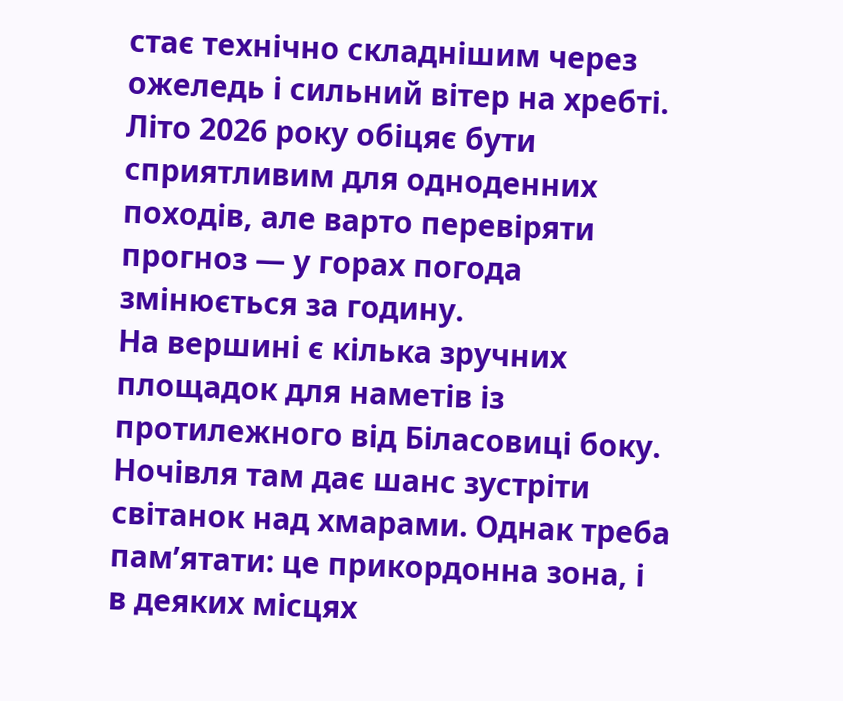стає технічно складнішим через ожеледь і сильний вітер на хребті. Літо 2026 року обіцяє бути сприятливим для одноденних походів, але варто перевіряти прогноз — у горах погода змінюється за годину.
На вершині є кілька зручних площадок для наметів із протилежного від Біласовиці боку. Ночівля там дає шанс зустріти світанок над хмарами. Однак треба пам’ятати: це прикордонна зона, і в деяких місцях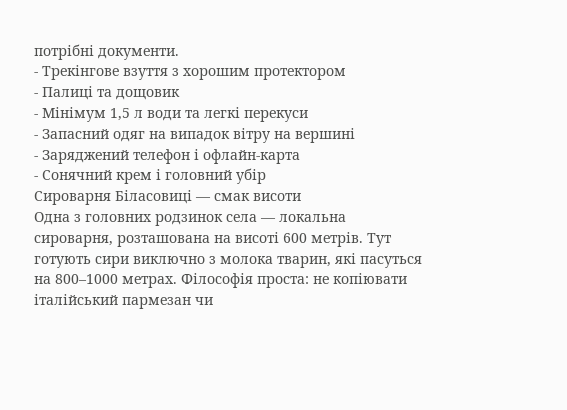потрібні документи.
- Трекінгове взуття з хорошим протектором
- Палиці та дощовик
- Мінімум 1,5 л води та легкі перекуси
- Запасний одяг на випадок вітру на вершині
- Заряджений телефон і офлайн-карта
- Сонячний крем і головний убір
Сироварня Біласовиці — смак висоти
Одна з головних родзинок села — локальна сироварня, розташована на висоті 600 метрів. Тут готують сири виключно з молока тварин, які пасуться на 800–1000 метрах. Філософія проста: не копіювати італійський пармезан чи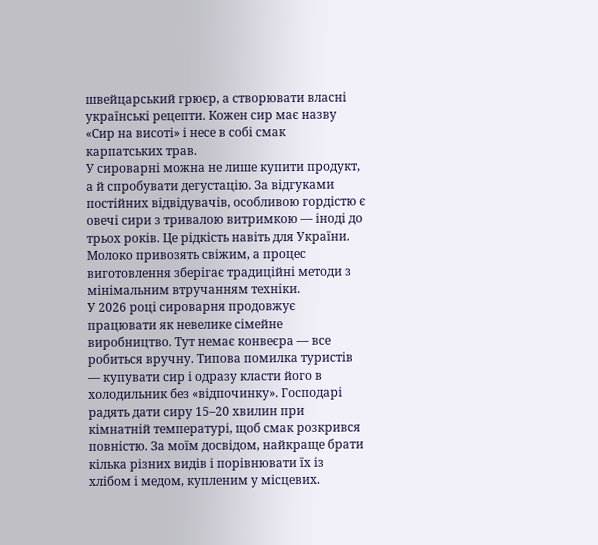швейцарський грюєр, а створювати власні українські рецепти. Кожен сир має назву «Сир на висоті» і несе в собі смак карпатських трав.
У сироварні можна не лише купити продукт, а й спробувати дегустацію. За відгуками постійних відвідувачів, особливою гордістю є овечі сири з тривалою витримкою — іноді до трьох років. Це рідкість навіть для України. Молоко привозять свіжим, а процес виготовлення зберігає традиційні методи з мінімальним втручанням техніки.
У 2026 році сироварня продовжує працювати як невелике сімейне виробництво. Тут немає конвеєра — все робиться вручну. Типова помилка туристів — купувати сир і одразу класти його в холодильник без «відпочинку». Господарі радять дати сиру 15–20 хвилин при кімнатній температурі, щоб смак розкрився повністю. За моїм досвідом, найкраще брати кілька різних видів і порівнювати їх із хлібом і медом, купленим у місцевих.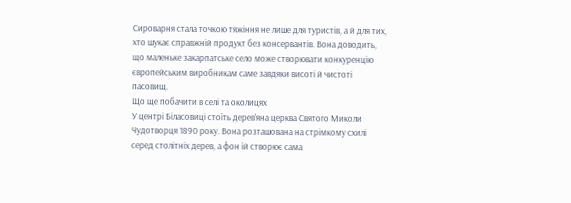Сироварня стала точкою тяжіння не лише для туристів, а й для тих, хто шукає справжній продукт без консервантів. Вона доводить, що маленьке закарпатське село може створювати конкуренцію європейським виробникам саме завдяки висоті й чистоті пасовищ.
Що ще побачити в селі та околицях
У центрі Біласовиці стоїть дерев’яна церква Святого Миколи Чудотворця 1890 року. Вона розташована на стрімкому схилі серед столітніх дерев, а фон їй створює сама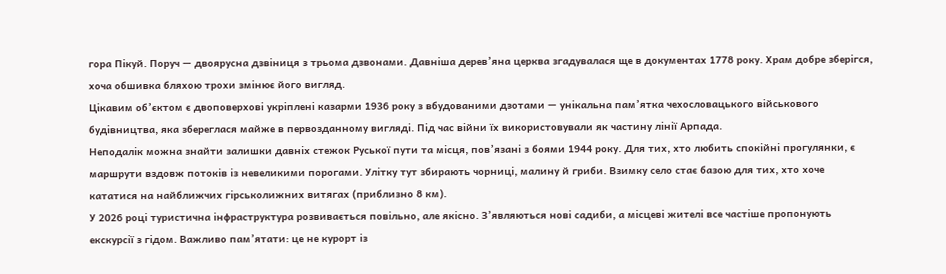гора Пікуй. Поруч — двоярусна дзвіниця з трьома дзвонами. Давніша дерев’яна церква згадувалася ще в документах 1778 року. Храм добре зберігся, хоча обшивка бляхою трохи змінює його вигляд.
Цікавим об’єктом є двоповерхові укріплені казарми 1936 року з вбудованими дзотами — унікальна пам’ятка чехословацького військового будівництва, яка збереглася майже в первозданному вигляді. Під час війни їх використовували як частину лінії Арпада.
Неподалік можна знайти залишки давніх стежок Руської пути та місця, пов’язані з боями 1944 року. Для тих, хто любить спокійні прогулянки, є маршрути вздовж потоків із невеликими порогами. Улітку тут збирають чорниці, малину й гриби. Взимку село стає базою для тих, хто хоче кататися на найближчих гірськолижних витягах (приблизно 8 км).
У 2026 році туристична інфраструктура розвивається повільно, але якісно. З’являються нові садиби, а місцеві жителі все частіше пропонують екскурсії з гідом. Важливо пам’ятати: це не курорт із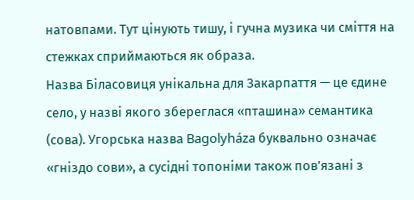натовпами. Тут цінують тишу, і гучна музика чи сміття на стежках сприймаються як образа.
Назва Біласовиця унікальна для Закарпаття — це єдине село, у назві якого збереглася «пташина» семантика (сова). Угорська назва Bagolyháza буквально означає «гніздо сови», а сусідні топоніми також пов’язані з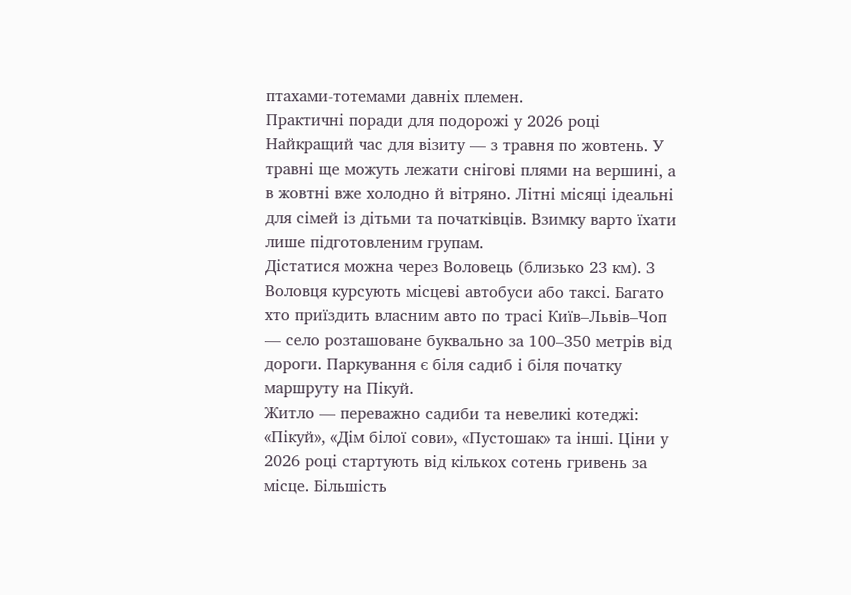птахами-тотемами давніх племен.
Практичні поради для подорожі у 2026 році
Найкращий час для візиту — з травня по жовтень. У травні ще можуть лежати снігові плями на вершині, а в жовтні вже холодно й вітряно. Літні місяці ідеальні для сімей із дітьми та початківців. Взимку варто їхати лише підготовленим групам.
Дістатися можна через Воловець (близько 23 км). З Воловця курсують місцеві автобуси або таксі. Багато хто приїздить власним авто по трасі Київ–Львів–Чоп — село розташоване буквально за 100–350 метрів від дороги. Паркування є біля садиб і біля початку маршруту на Пікуй.
Житло — переважно садиби та невеликі котеджі: «Пікуй», «Дім білої сови», «Пустошак» та інші. Ціни у 2026 році стартують від кількох сотень гривень за місце. Більшість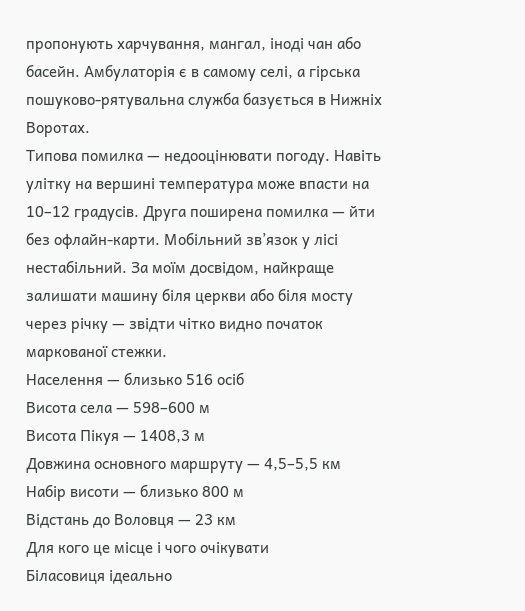пропонують харчування, мангал, іноді чан або басейн. Амбулаторія є в самому селі, а гірська пошуково-рятувальна служба базується в Нижніх Воротах.
Типова помилка — недооцінювати погоду. Навіть улітку на вершині температура може впасти на 10–12 градусів. Друга поширена помилка — йти без офлайн-карти. Мобільний зв’язок у лісі нестабільний. За моїм досвідом, найкраще залишати машину біля церкви або біля мосту через річку — звідти чітко видно початок маркованої стежки.
Населення — близько 516 осіб
Висота села — 598–600 м
Висота Пікуя — 1408,3 м
Довжина основного маршруту — 4,5–5,5 км
Набір висоти — близько 800 м
Відстань до Воловця — 23 км
Для кого це місце і чого очікувати
Біласовиця ідеально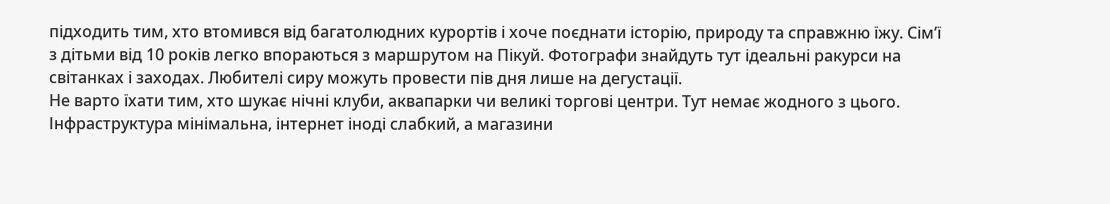підходить тим, хто втомився від багатолюдних курортів і хоче поєднати історію, природу та справжню їжу. Сім’ї з дітьми від 10 років легко впораються з маршрутом на Пікуй. Фотографи знайдуть тут ідеальні ракурси на світанках і заходах. Любителі сиру можуть провести пів дня лише на дегустації.
Не варто їхати тим, хто шукає нічні клуби, аквапарки чи великі торгові центри. Тут немає жодного з цього. Інфраструктура мінімальна, інтернет іноді слабкий, а магазини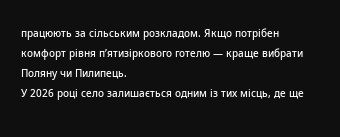працюють за сільським розкладом. Якщо потрібен комфорт рівня п’ятизіркового готелю — краще вибрати Поляну чи Пилипець.
У 2026 році село залишається одним із тих місць, де ще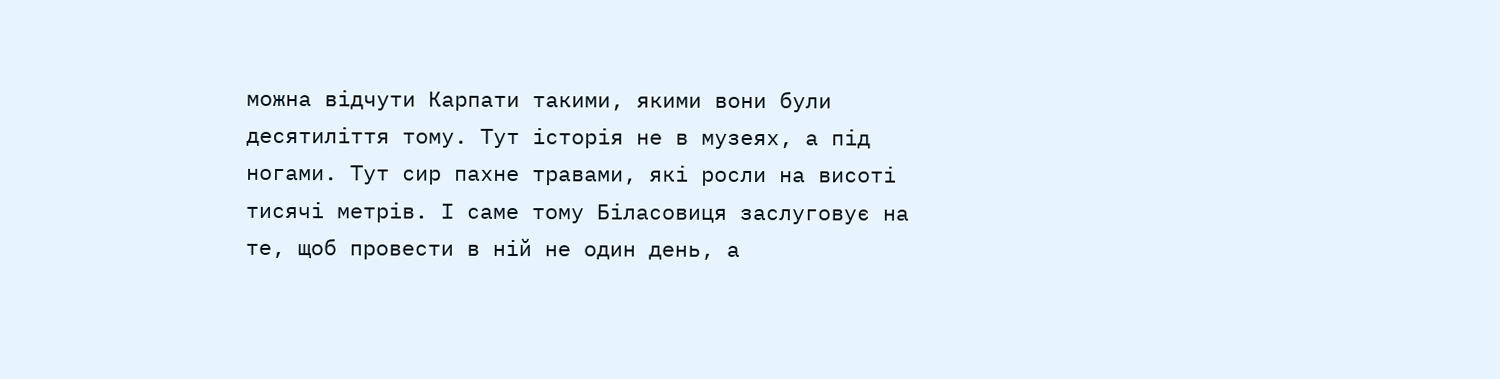можна відчути Карпати такими, якими вони були десятиліття тому. Тут історія не в музеях, а під ногами. Тут сир пахне травами, які росли на висоті тисячі метрів. І саме тому Біласовиця заслуговує на те, щоб провести в ній не один день, а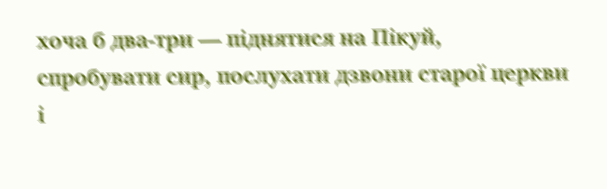хоча б два-три — піднятися на Пікуй, спробувати сир, послухати дзвони старої церкви і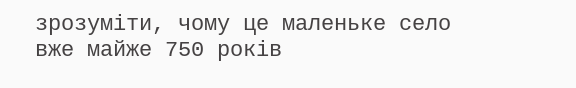зрозуміти, чому це маленьке село вже майже 750 років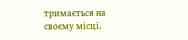тримається на своєму місці.